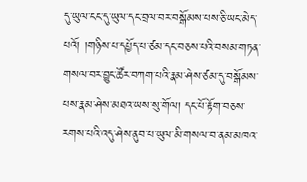དུ་ཡུལ་ངང་དུ་ཡུལ་དང་བྲལ་བར་བསྒོམས་པས་ཅི་ཡང་མེད་པའོ། །གཉིས་པ་དཔྱོད་པ་ཙམ་དང་བཅས་པའི་བསམ་གཏན་གསལ་བར་བྱུང་ཚོར་བཀག་པའི་རྣམ་ཤེས་ཙམ་དུ་བསྒོམས་པས་རྣམ་ཤེས་མཐའ་ཡས་སུ་གོལ། དང་པོ་རྟོག་བཅས་རགས་པའི་འདུ་ཤེས་ནུབ་པ་ཡུལ་མི་གསལ་བ་ནམ་མཁའ་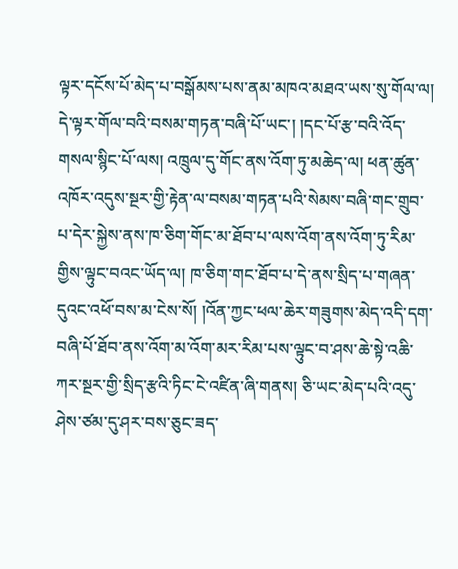ལྟར་དངོས་པོ་མེད་པ་བསྒོམས་པས་ནམ་མཁའ་མཐའ་ཡས་སུ་གོལ་ལ། དེ་ལྟར་གོལ་བའི་བསམ་གཏན་བཞི་པོ་ཡང་། །དང་པོ་རྩ་བའི་འོད་གསལ་སྙིང་པོ་ལས། འཁྲུལ་དུ་གོང་ནས་འོག་ཏུ་མཆེད་ལ། ཕན་ཚུན་འཁོར་འདུས་སྔར་གྱི་རྟེན་ལ་བསམ་གཏན་པའི་སེམས་བཞི་གང་གྲུབ་པ་དེར་སྐྱེས་ནས་ཁ་ཅིག་གོང་མ་ཐོབ་པ་ལས་འོག་ནས་འོག་ཏུ་རིམ་གྱིས་ལྟུང་བའང་ཡོད་ལ། ཁ་ཅིག་གང་ཐོབ་པ་དེ་ནས་སྲིད་པ་གཞན་དུའང་འཕོ་བས་མ་ངེས་སོ། །འོན་ཀྱང་ཕལ་ཆེར་གཟུགས་མེད་འདི་དག་བཞི་པོ་ཐོབ་ནས་འོག་མ་འོག་མར་རིམ་པས་ལྟུང་བ་ཤས་ཆེ་སྟེ་འཆི་ཀར་སྔར་གྱི་སྲིད་རྩའི་ཏིང་ངེ་འཛིན་ཞི་གནས། ཅི་ཡང་མེད་པའི་འདུ་ཤེས་ཙམ་དུ་ཤར་བས་ཅུང་ཟད་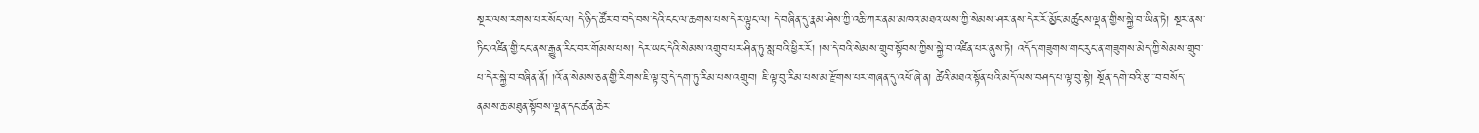སྔར་ལས་རགས་པར་སོང་ལ། དེ་ཉིད་ཚོར་བ་བདེ་བས་དེའི་ངང་ལ་ཆགས་པས་དེར་ལྟུང་ལ། དེ་བཞིན་དུ་རྣམ་ཤེས་ཀྱི་འཆི་ཀར་ནམ་མཁའ་མཐའ་ཡས་ཀྱི་སེམས་ཤར་ནས་དེར་རོ་མྱོང་མཚུངས་ལྡན་གྱིས་སྐྱེ་བ་ཡིན་ཏེ། སྔར་ནས་ཏིང་འཛིན་གྱི་ངང་ནས་རྒྱུན་རིང་བར་གོམས་པས། དེར་ཡང་དེའི་སེམས་འགྲུབ་པར་ཤིན་ཏུ་སླ་བའི་ཕྱིར་རོ། །ས་དེ་བའི་སེམས་གྲུབ་སྟོབས་ཀྱིས་སྐྱེ་བ་འཛིན་པར་ནུས་ཏེ། འདོད་གཟུགས་གང་རུང་ན་གཟུགས་མེད་ཀྱི་སེམས་གྲུབ་པ་དེར་སྐྱེ་བ་བཞིན་ནོ། །འོ་ན་སེམས་ཅན་གྱི་རིགས་ཇི་ལྟ་བུ་དེ་དག་ཏུ་རིམ་པས་འགྲུབ། ཇི་ལྟ་བུ་རིམ་པས་མ་རྫོགས་པར་གཞན་དུ་འཕོ་ཞེ་ན། ཚེའི་མཐའ་སྟོན་པའི་མདོ་ལས་བཤད་པ་ལྟ་བུ་སྟེ། སྔོན་དགེ་བའི་རྩ་་བ་བསོད་ནམས་ཆ་མཐུན་སྟོབས་ལྡན་དང་ཚན་ཆེར་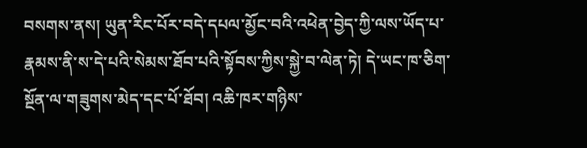བསགས་ནས། ཡུན་རིང་པོར་བདེ་དཔལ་མྱོང་བའི་འཕེན་བྱེད་ཀྱི་ལས་ཡོད་པ་རྣམས་ནི་ས་དེ་པའི་སེམས་ཐོབ་པའི་སྟོབས་ཀྱིས་སྐྱེ་བ་ལེན་ཏེ། དེ་ཡང་ཁ་ཅིག་སྔོན་ལ་གཟུགས་མེད་དང་པོ་ཐོབ། འཆི་ཁར་གཉིས་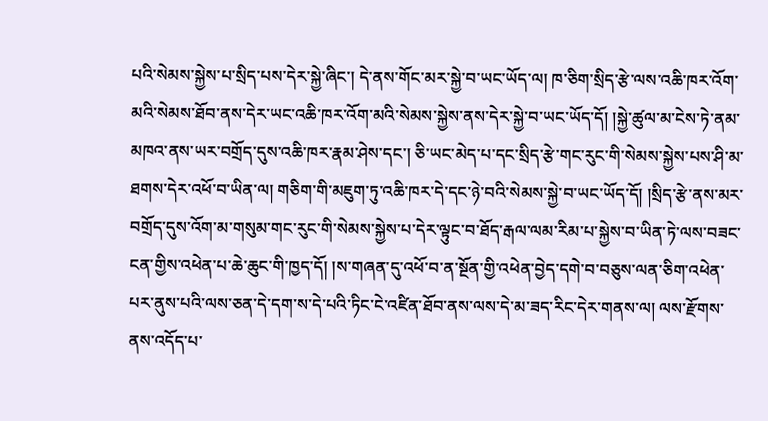པའི་སེམས་སྐྱེས་པ་སྲིད་པས་དེར་སྐྱེ་ཞིང་། དེ་ནས་གོང་མར་སྐྱེ་བ་ཡང་ཡོད་ལ། ཁ་ཅིག་སྲིད་རྩེ་ལས་འཆི་ཁར་འོག་མའི་སེམས་ཐོབ་ནས་དེར་ཡང་འཆི་ཁར་འོག་མའི་སེམས་སྐྱེས་ནས་དེར་སྐྱེ་བ་ཡང་ཡོད་དོ། །སྐྱེ་ཚུལ་མ་ངེས་ཏེ་ནམ་མཁའ་ནས་ཡར་བགྲོད་དུས་འཆི་ཁར་རྣམ་ཤེས་དང་། ཅི་ཡང་མེད་པ་དང་སྲིད་རྩེ་གང་རུང་གི་སེམས་སྐྱེས་པས་ཤི་མ་ཐགས་དེར་འཕོ་བ་ཡིན་ལ། གཅིག་གི་མཇུག་ཏུ་འཆི་ཁར་དེ་དང་ཉེ་བའི་སེམས་སྐྱེ་བ་ཡང་ཡོད་དོ། །སྲིད་རྩེ་ནས་མར་བགྲོད་དུས་འོག་མ་གསུམ་གང་རུང་གི་སེམས་སྐྱེས་པ་དེར་ལྟུང་བ་ཐོད་རྒལ་ལམ་རིམ་པ་སྐྱེས་བ་ཡིན་ཏེ་ལས་བཟང་ངན་གྱིས་འཕེན་པ་ཆེ་ཆུང་གི་ཁྱད་དོ། །ས་གཞན་དུ་འཕོ་བ་ན་སྔོན་གྱི་འཕེན་བྱེད་དགེ་བ་བཅུས་ལན་ཅིག་འཕེན་པར་ནུས་པའི་ལས་ཅན་དེ་དག་ས་དེ་པའི་ཏིང་ངེ་འཛིན་ཐོབ་ནས་ལས་དེ་མ་ཟད་རིང་དེར་གནས་ལ། ལས་རྫོགས་ནས་འདོད་པ་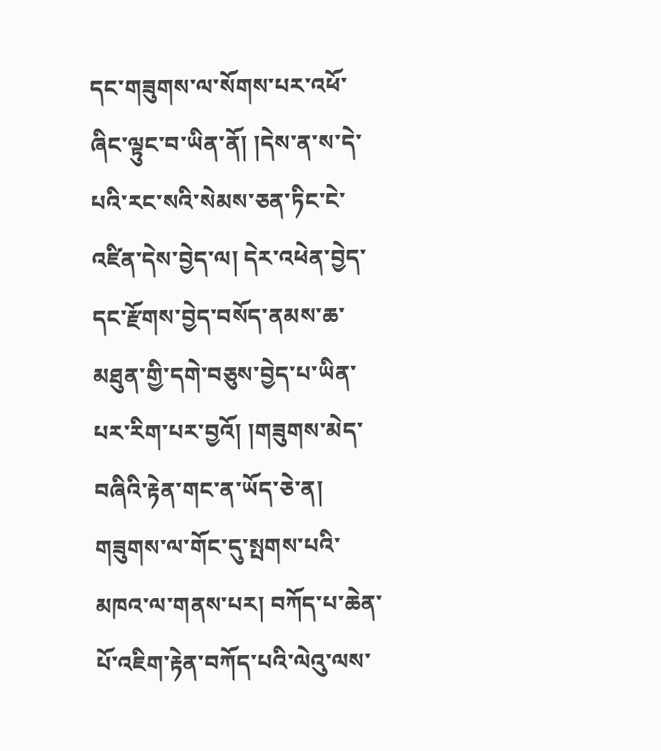དང་གཟུགས་ལ་སོགས་པར་འཕོ་ཞིང་ལྟུང་བ་ཡིན་ནོ། །དེས་ན་ས་དེ་པའི་རང་སའི་སེམས་ཅན་ཏིང་ངེ་འཛིན་དེས་བྱེད་ལ། དེར་འཕེན་བྱེད་དང་རྫོགས་བྱེད་བསོད་ནམས་ཆ་མཐུན་གྱི་དགེ་བཅུས་བྱེད་པ་ཡིན་པར་རིག་པར་བྱའོ། །གཟུགས་མེད་བཞིའི་རྟེན་གང་ན་ཡོད་ཅེ་ན། གཟུགས་ལ་གོང་དུ་སྤགས་པའི་མཁའ་ལ་གནས་པར། བཀོད་པ་ཆེན་པོ་འཇིག་རྟེན་བཀོད་པའི་ལེའུ་ལས་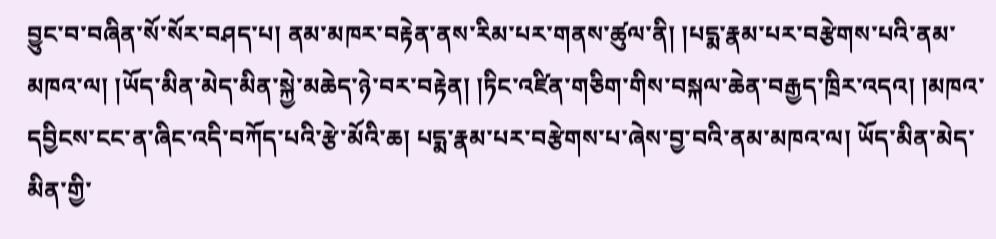བྱུང་བ་བཞིན་སོ་སོར་བཤད་པ། ནམ་མཁར་བརྟེན་ནས་རིམ་པར་གནས་ཚུལ་ནི། །པདྨ་རྣམ་པར་བརྩེགས་པའི་ནམ་མཁའ་ལ། །ཡོད་མིན་མེད་མིན་སྐྱེ་མཆེད་ཉེ་བར་བརྟེན། །ཏིང་འཛིན་གཅིག་གིས་བསྐལ་ཆེན་བརྒྱད་ཁྲིར་འདའ། །མཁའ་དབྱིངས་ངང་ན་ཞིང་འདི་བཀོད་པའི་རྩེ་མོའི་ཆ། པདྨ་རྣམ་པར་བརྩེགས་པ་ཞེས་བྱ་བའི་ནམ་མཁའ་ལ། ཡོད་མིན་མེད་མིན་གྱི་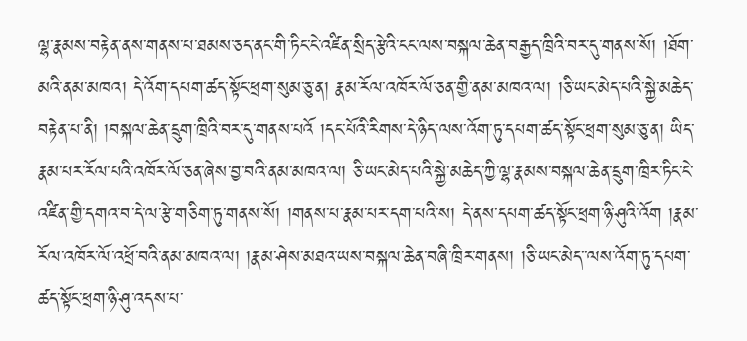ལྷ་རྣམས་བརྟེན་ནས་གནས་པ་ཐམས་ཅད་ནང་གི་ཏིང་ངེ་འཛིན་སྲིད་རྩེའི་ངང་ལས་བསྐལ་ཆེན་བརྒྱད་ཁྲིའི་བར་དུ་གནས་སོ། །ཐོག་མའི་ནམ་མཁའ། དེ་འོག་དཔག་ཚད་སྟོང་ཕྲག་སུམ་ཅུ་ན། རྣམ་རོལ་འཁོར་ལོ་ཅན་གྱི་ནམ་མཁའ་ལ། །ཅི་ཡང་མེད་པའི་སྐྱེ་མཆེད་བརྟེན་པ་ནི། །བསྐལ་ཆེན་དྲུག་ཁྲིའི་བར་དུ་གནས་པའོ །དང་པོའི་རིགས་དེ་ཉིད་ལས་འོག་ཏུ་དཔག་ཚད་སྟོང་ཕྲག་སུམ་ཅུ་ན། ཡིད་རྣམ་པར་རོལ་པའི་འཁོར་ལོ་ཅན་ཞེས་བྱ་བའི་ནམ་མཁའ་ལ། ཅི་ཡང་མེད་པའི་སྐྱེ་མཆེད་ཀྱི་ལྷ་རྣམས་བསྐལ་ཆེན་དྲུག་ཁྲིར་ཏིང་ངེ་འཛིན་གྱི་དགའ་བ་དེ་ལ་རྩེ་གཅིག་ཏུ་གནས་སོ། །གནས་པ་རྣམ་པར་དག་པའི་ས། དེ་ནས་དཔག་ཚད་སྟོང་ཕྲག་ཉི་ཤུའི་འོག །རྣམ་རོལ་འཁོར་ལོ་འཕྲོ་བའི་ནམ་མཁའ་ལ། །རྣམ་ཤེས་མཐའ་ཡས་བསྐལ་ཆེན་བཞི་ཁྲིར་གནས། །ཅི་ཡང་མེད་་ལས་འོག་ཏུ་དཔག་ཚད་སྟོང་ཕྲག་ཉི་ཤུ་འདས་པ་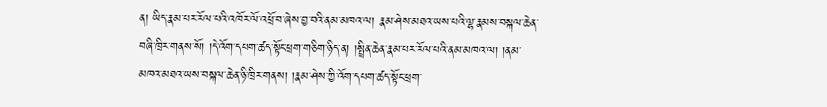ན། ཡིད་རྣམ་པར་རོལ་པའི་འཁོར་ལོ་འཕྲོ་བ་ཞེས་བྱ་བའི་ནམ་མཁའ་ལ། རྣམ་ཤེས་མཐའ་ཡས་པའི་ལྷ་རྣམས་བསྐལ་ཆེན་བཞི་ཁྲིར་གནས་སོ། །དེ་འོག་དཔག་ཚད་སྟོང་ཕྲག་གཅིག་ཉིད་ན། །སྤྲིན་ཆེན་རྣམ་པར་རོལ་པའི་ནམ་མཁའ་ལ། །ནམ་མཁའ་མཐའ་ཡས་བསྐལ་ཆེན་ཉི་ཁྲིར་གནས། །རྣམ་ཤེས་ཀྱི་འོག་དཔག་ཚད་སྟོང་ཕྲག་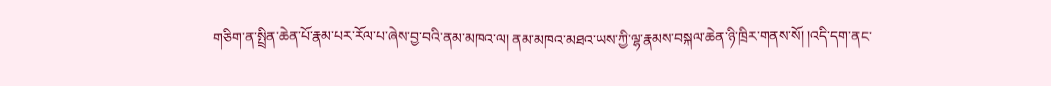གཅིག་ན་སྤྲིན་ཆེན་པོ་རྣམ་པར་རོལ་པ་ཞེས་བྱ་བའི་ནམ་མཁའ་ལ། ནམ་མཁའ་མཐའ་ཡས་ཀྱི་ལྷ་རྣམས་བསྐལ་ཆེན་ཉི་ཁྲིར་གནས་སོ། །འདི་དག་ནང་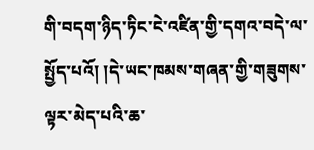གི་བདག་ཉིད་ཏིང་ངེ་འཛིན་གྱི་དགའ་བདེ་ལ་སྤྱོད་པའོ། །དེ་ཡང་ཁམས་གཞན་གྱི་གཟུགས་ལྟར་མེད་པའི་ཆ་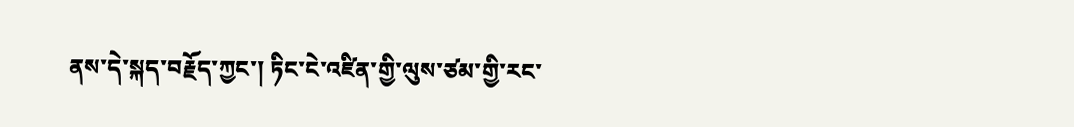ནས་དེ་སྐད་བརྗོད་ཀྱང་། ཏིང་ངེ་འཛིན་གྱི་ལུས་ཙམ་གྱི་རང་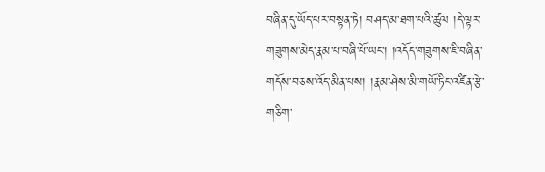བཞིན་དུ་ཡོད་པར་བསྟན་ཏེ། བཤད་མ་ཐག་པའི་ཚུལ །དེ་ལྟར་གཟུགས་མེད་རྣམ་པ་བཞི་པོ་ཡང་། །འདོད་གཟུགས་ཇི་བཞིན་གདོས་བཅས་འོད་མིན་པས། །རྣམ་ཤེས་མི་གཡོ་ཏིང་འཛིན་རྩེ་གཅིག་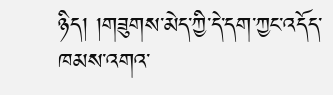ཉིད། །གཟུགས་མེད་ཀྱི་དེ་དག་ཀྱང་འདོད་ཁམས་འགའ་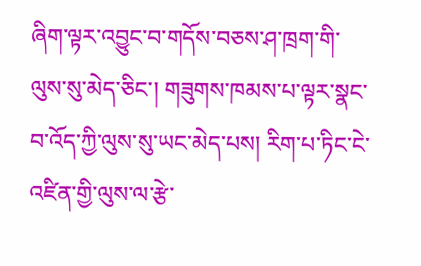ཞིག་ལྟར་འབྱུང་བ་གདོས་བཅས་ཤ་ཁྲག་གི་ལུས་སུ་མེད་ཅིང་། གཟུགས་ཁམས་པ་ལྟར་སྣང་བ་འོད་ཀྱི་ལུས་སུ་ཡང་མེད་པས། རིག་པ་ཏིང་ངེ་འཛིན་གྱི་ལུས་ལ་རྩེ་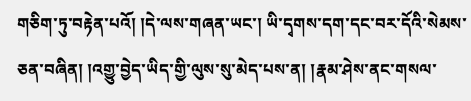གཅིག་ཏུ་བརྟེན་པའོ། །དེ་ལས་གཞན་ཡང་། ཡི་དྭགས་དག་དང་བར་དོའི་སེམས་ཅན་བཞིན། །འགྱུ་བྱེད་ཡིད་གྱི་ལུས་སུ་མེད་པས་ན། །རྣམ་ཤེས་ནང་གསལ་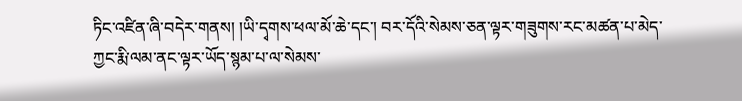ཏིང་འཛིན་ཞི་བདེར་གནས། །ཡི་དྭགས་ཕལ་མོ་ཆེ་དང་། བར་དོའི་སེམས་ཅན་ལྟར་གཟུགས་རང་མཚན་པ་མེད་ཀྱང་རྨི་ལམ་ནང་ལྟར་ཡོད་སྙམ་པ་ལ་སེམས་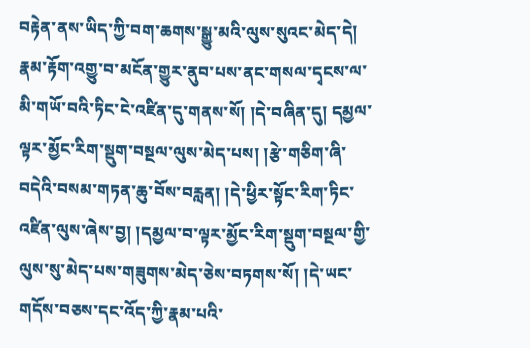བརྟེན་ནས་ཡིད་ཀྱི་བག་ཆགས་སྒྱུ་མའི་ལུས་སུའང་མེད་དེ། རྣམ་རྟོག་འགྱུ་བ་མངོན་གྱུར་ནུབ་པས་ནང་གསལ་དྭངས་ལ་མི་གཡོ་བའི་ཏིང་ངེ་འཛིན་དུ་གནས་སོ། །དེ་བཞིན་དུ། དམྱལ་ལྟར་མྱོང་རིག་སྡུག་བསྔལ་ལུས་མེད་པས། །རྩེ་གཅིག་ཞི་བདེའི་བསམ་གཏན་ཆུ་བོས་བརླན། །དེ་ཕྱིར་སྟོང་རིག་ཏིང་འཛིན་ལུས་ཞེས་བྱ། །དམྱལ་བ་ལྟར་མྱོང་རིག་སྡུག་བསྔལ་གྱི་ལུས་སུ་མེད་པས་གཟུགས་མེད་ཅེས་བཏགས་སོ། །དེ་ཡང་གདོས་བཅས་དང་འོད་ཀྱི་རྣམ་པའི་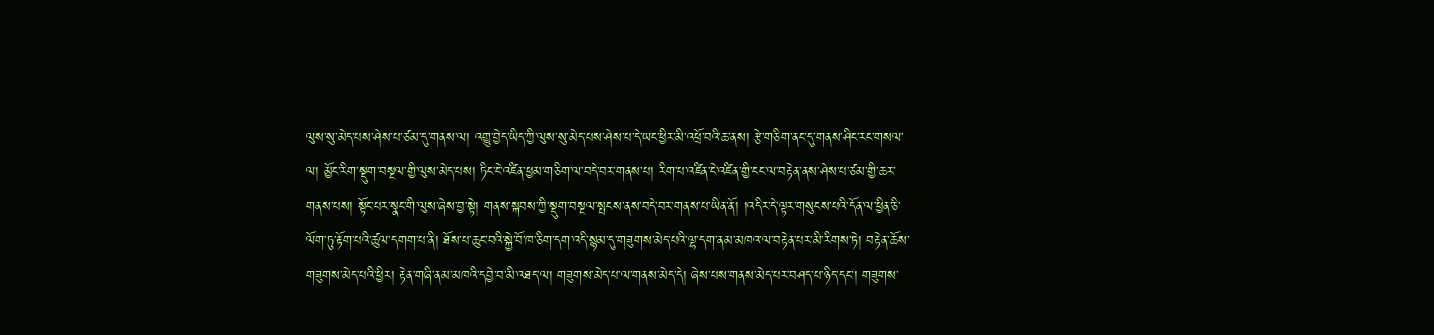ལུས་སུ་མེད་པས་ཤེས་པ་ཙམ་དུ་གནས་ལ། འགྱུ་བྱེད་ཡིད་ཀྱི་ལུས་སུ་མེད་པས་ཤེས་པ་དེ་ཡང་ཕྱིར་མི་འཕྲོ་བའི་ཆ་ནས། རྩེ་གཅིག་ནང་དུ་གནས་ཤིང་རང་གསལ་ལ། མྱོང་རིག་སྡུག་བསྔལ་གྱི་ལུས་མེད་པས། ཏིང་ངེ་འཛིན་ཕྱམ་གཅིག་ལ་བདེ་བར་གནས་པ། རིག་པ་འཛིན་ངེ་འཛིན་གྱི་ངང་ལ་བརྟེན་ནས་ཤེས་པ་ཙམ་གྱི་ཆར་གནས་པས། སྟོང་པར་སྣང་གི་ལུས་ཞེས་བྱ་སྟེ། གནས་སྐབས་ཀྱི་སྡུག་བསྔལ་སྤངས་ནས་བདེ་བར་གནས་པ་ཡིན་ནོ། །འདིར་དེ་ལྟར་གསུངས་པའི་དོན་ལ་ཕྱིན་ཅི་ལོག་ཏུ་རྟོག་པའི་ཚུལ་དགག་པ་ནི། ཐོས་པ་ཆུང་བའི་སྐྱེ་བོ་ཁ་ཅིག་དག་འདི་སྙམ་དུ་གཟུགས་མེད་པའི་ལྷ་དག་ནམ་མཁའ་ལ་བརྟེན་པར་མི་རིགས་ཏེ། བརྟེན་ཆོས་གཟུགས་མེད་པའི་ཕྱིར། རྟེན་གཞི་ནམ་མཁའི་དབྱེ་བ་མི་འཐད་ལ། གཟུགས་མེད་པ་ལ་གནས་མེད་དེ། ཞེས་པས་གནས་མེད་པར་བཤད་པ་ཉིད་དང་། གཟུགས་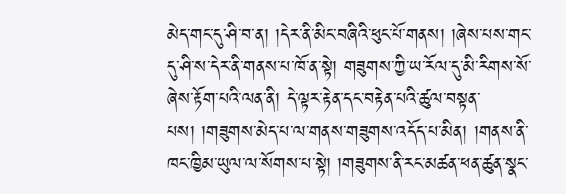མེད་གང་དུ་ཤི་བ་ན། །དེར་ནི་མིང་བཞིའི་ཕུང་པོ་གནས། །ཞེས་པས་གང་དུ་ཤི་ས་དེར་ནི་གནས་པ་ཁོ་ན་སྟེ། གཟུགས་ཀྱི་ཡ་རོལ་དུ་མི་རིགས་སོ་ཞེས་རྟོག་པའི་ལན་ནི། དེ་ལྟར་རྟེན་དང་བརྟེན་པའི་ཚུལ་བསྟན་པས། །གཟུགས་མེད་པ་ལ་གནས་གཟུགས་འདོད་པ་མིན། །གནས་ནི་ཁང་ཁྱིམ་ཡུལ་ལ་སོགས་པ་སྟེ། །གཟུགས་ནི་རང་མཚན་ཕན་ཚུན་སྣང་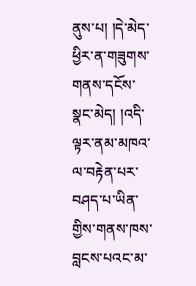ནུས་པ། །དེ་མེད་ཕྱིར་ན་གཟུགས་གནས་དངོས་སྣང་མེད། །འདི་ལྟར་ནམ་མཁའ་ལ་བརྟེན་པར་བཤད་པ་ཡིན་གྱིས་གནས་ཁས་བླངས་པའང་མ་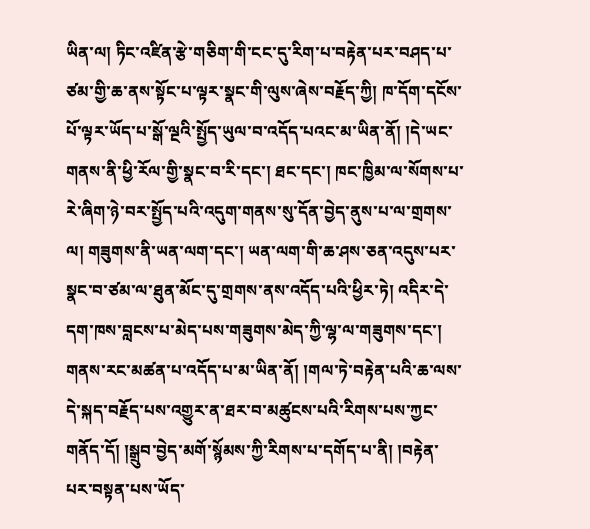ཡིན་ལ། ཏིང་འཛིན་རྩེ་གཅིག་གི་ངང་དུ་རིག་པ་བརྟེན་པར་བཤད་པ་ཙམ་གྱི་ཆ་ནས་སྟོང་པ་ལྟར་སྣང་གི་ལུས་ཞེས་བརྗོད་ཀྱི། ཁ་དོག་དངོས་པོ་ལྟར་ཡོད་པ་སྒོ་ལྔའི་སྤྱོད་ཡུལ་བ་འདོད་པའང་མ་ཡིན་ནོ། །དེ་ཡང་གནས་ནི་ཕྱི་རོལ་གྱི་སྣང་བ་རི་དང་། ཐང་དང་། ཁང་ཁྱིམ་ལ་སོགས་པ་རེ་ཞིག་ཉེ་བར་སྤྱོད་པའི་འདུག་གནས་སུ་དོན་བྱེད་ནུས་པ་ལ་གྲགས་ལ། གཟུགས་ནི་ཡན་ལག་དང་། ཡན་ལག་གི་ཆ་ཤས་ཅན་འདུས་པར་སྣང་བ་ཙམ་ལ་ཐུན་མོང་དུ་གྲགས་ནས་འདོད་པའི་ཕྱིར་ཏེ། འདིར་དེ་དག་ཁས་བླངས་པ་མེད་པས་གཟུགས་མེད་ཀྱི་ལྷ་ལ་གཟུགས་དང་། གནས་རང་མཚན་པ་འདོད་པ་མ་ཡིན་ནོ། །གལ་ཏེ་བརྟེན་པའི་ཆ་ལས་དེ་སྐད་བརྗོད་པས་འགྱུར་ན་ཐར་བ་མཚུངས་པའི་རིགས་པས་ཀྱང་གནོད་དོ། །སྒྲུབ་བྱེད་མགོ་སྙོམས་ཀྱི་རིགས་པ་དགོད་པ་ནི། །བརྟེན་པར་བསྟན་པས་ཡོད་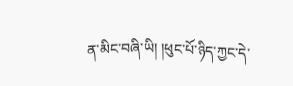ན་མིང་བཞི་ཡི། །ཕུང་པོ་ཉིད་ཀྱང་དེ་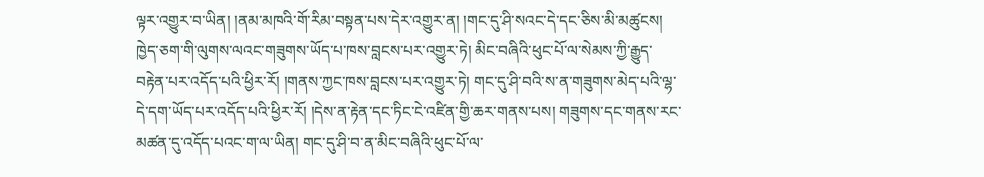ལྟར་འགྱུར་བ་ཡིན། །ནམ་མཁའི་གོ་རིམ་བསྟན་པས་དེར་འགྱུར་ན། །གང་དུ་ཤི་སའང་དེ་དང་ཅིས་མི་མཚུངས། ཁྱེད་ཅག་གི་ལུགས་ལའང་གཟུགས་ཡོད་པ་ཁས་བླངས་པར་འགྱུར་ཏེ། མིང་བཞིའི་ཕུང་པོ་ལ་སེམས་ཀྱི་རྒྱུད་བརྟེན་པར་འདོད་པའི་ཕྱིར་རོ། །གནས་ཀྱང་ཁས་བླངས་པར་འགྱུར་ཏེ། གང་དུ་ཤི་བའི་ས་ན་གཟུགས་མེད་པའི་ལྷ་དེ་དག་ཡོད་པར་འདོད་པའི་ཕྱིར་རོ། །དེས་ན་རྟེན་དང་ཏིང་ངེ་འཛིན་གྱི་ཆར་གནས་པས། གཟུགས་དང་གནས་རང་མཚན་དུ་འདོད་པའང་ག་ལ་ཡིན། གང་དུ་ཤི་བ་ན་མིང་བཞིའི་ཕུང་པོ་ལ་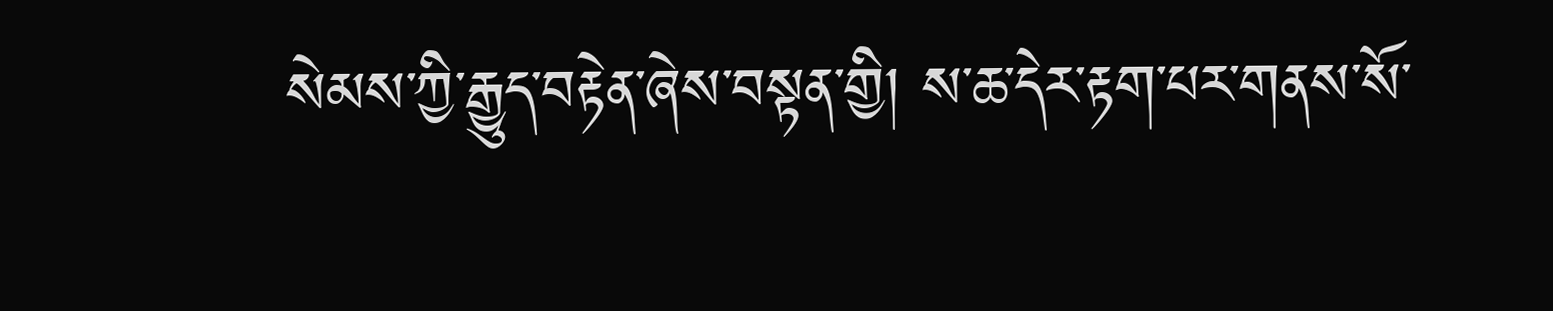སེམས་ཀྱི་རྒྱུད་བརྟེན་ཞེས་བསྟན་གྱི། ས་ཆ་དེར་རྟག་པར་གནས་སོ་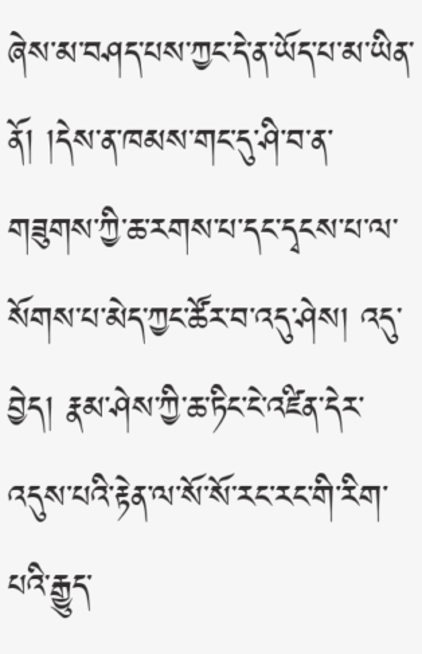ཞེས་མ་བཤད་པས་ཀྱང་དེ་ན་ཡོད་པ་མ་ཡིན་ནོ། །དེས་ན་ཁམས་གང་དུ་ཤི་བ་ན་གཟུགས་ཀྱི་ཆ་རགས་པ་དང་དྭངས་པ་ལ་སོགས་པ་མེད་ཀྱང་ཚོར་བ་འདུ་ཤེས། འདུ་བྱེད། རྣམ་ཤེས་ཀྱི་ཆ་ཏིང་ངེ་འཛིན་དེར་འདུས་པའི་རྟེན་ལ་སོ་སོ་རང་རང་གི་རིག་པའི་རྒྱུད་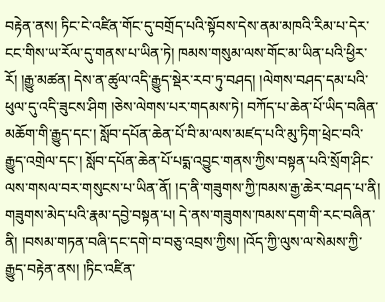བརྟེན་ནས། ཏིང་ངེ་འཛིན་གོང་དུ་བགྲོད་པའི་སྟོབས་དེས་ནམ་མཁའི་རིམ་པ་དེར་ངང་གིས་ཡ་རོལ་དུ་གནས་པ་ཡིན་ཏེ། ཁམས་གསུམ་ལས་གོང་མ་ཡིན་པའི་ཕྱིར་རོ། །རྒྱུ་མཚན། དེས་ན་ཚུལ་འདི་རྒྱུད་སྡེར་རབ་ཏུ་བཤད། །ལེགས་བཤད་དམ་པའི་ཕུལ་དུ་འདི་ཟུངས་ཤིག །ཅེས་ལེགས་པར་གདམས་ཏེ། བཀོད་པ་ཆེན་པོ་ཡིད་བཞིན་མཆོག་གི་རྒྱུད་དང་། སློབ་དཔོན་ཆེན་པོ་བི་མ་ལས་མཛད་པའི་མུ་ཏིག་ཕྲེང་བའི་རྒྱུད་འགྲེལ་དང་། སློབ་དཔོན་ཆེན་པོ་པདྨ་འབྱུང་གནས་ཀྱིས་བསྟན་པའི་སྲོག་ཤིང་ལས་གསལ་བར་གསུངས་པ་ཡིན་ནོ། །ད་ནི་གཟུགས་ཀྱི་ཁམས་རྒྱ་ཆེར་བཤད་པ་ནི། གཟུགས་མེད་པའི་རྣམ་དབྱེ་བསྟན་པ། དེ་ནས་གཟུགས་ཁམས་དག་གི་རང་བཞིན་ནི། །བསམ་གཏན་བཞི་དང་དགེ་བ་བཅུ་འབྲས་ཀྱིས། །འོད་ཀྱི་ལུས་ལ་སེམས་ཀྱི་རྒྱུད་བརྟེན་ནས། །ཏིང་འཛིན་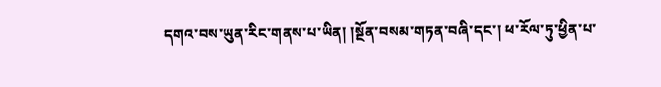དགའ་བས་ཡུན་རིང་གནས་པ་ཡིན། །སྔོན་བསམ་གཏན་བཞི་དང་། ཕ་རོལ་ཏུ་ཕྱིན་པ་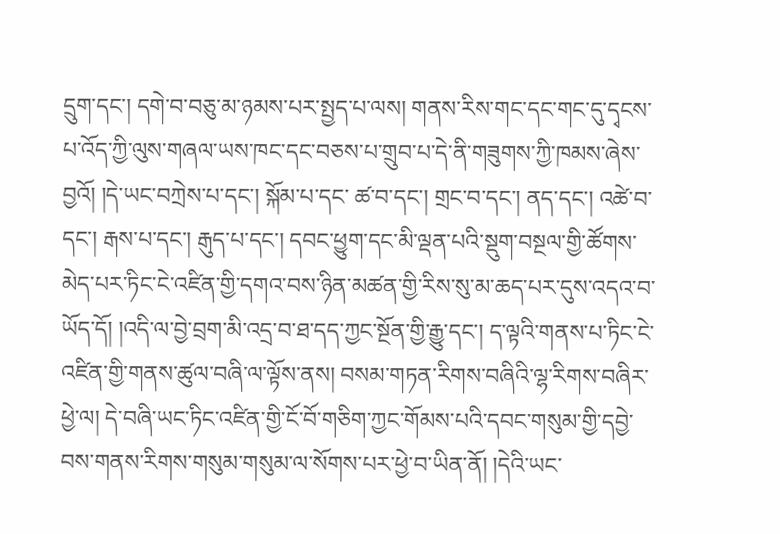དྲུག་དང་། དགེ་བ་བཅུ་མ་ཉམས་པར་སྤྱད་པ་ལས། གནས་རིས་གང་དང་གང་དུ་དྭངས་པ་འོད་ཀྱི་ལུས་གཞལ་ཡས་ཁང་དང་བཅས་པ་གྲུབ་པ་དེ་ནི་གཟུགས་ཀྱི་ཁམས་ཞེས་བྱའོ། །དེ་ཡང་བཀྲེས་པ་དང་། སྐོམ་པ་དང་ ཚ་བ་དང་། གྲང་བ་དང་། ནད་དང་། འཚེ་བ་དང་། རྒས་པ་དང་། རྒུད་པ་དང་། དབང་ཕྱུག་དང་མི་ལྡན་པའི་སྡུག་བསྔལ་གྱི་ཚོགས་མེད་པར་ཏིང་ངེ་འཛིན་གྱི་དགའ་བས་ཉིན་མཚན་གྱི་རིས་སུ་མ་ཆད་པར་དུས་འདའ་བ་ཡོད་དོ། །འདི་ལ་བྱེ་བྲག་མི་འདྲ་བ་ཐ་དད་ཀྱང་སྔོན་གྱི་རྒྱུ་དང་། ད་ལྟའི་གནས་པ་ཏིང་ངེ་འཛིན་གྱི་གནས་ཚུལ་བཞི་ལ་ལྟོས་ནས། བསམ་གཏན་རིགས་བཞིའི་ལྷ་རིགས་བཞིར་ཕྱེ་ལ། དེ་བཞི་ཡང་ཏིང་འཛིན་གྱི་ངོ་བོ་གཅིག་ཀྱང་གོམས་པའི་དབང་གསུམ་གྱི་དབྱེ་བས་གནས་རིགས་གསུམ་གསུམ་ལ་སོགས་པར་ཕྱེ་བ་ཡིན་ནོ། །དེའི་ཡང་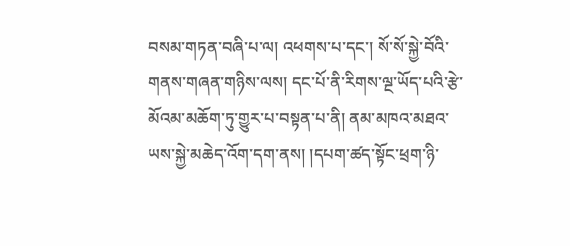བསམ་གཏན་བཞི་པ་ལ། འཕགས་པ་དང་། སོ་སོ་སྐྱེ་བོའི་གནས་གཞན་གཉིས་ལས། དང་པོ་ནི་རིགས་ལྔ་ཡོད་པའི་རྩེ་མོའམ་མཆོག་ཏུ་གྱུར་པ་བསྟན་པ་ནི། ནམ་མཁའ་མཐའ་ཡས་སྐྱེ་མཆེད་འོག་དག་ནས། །དཔག་ཚད་སྟོང་ཕྲག་ཉི་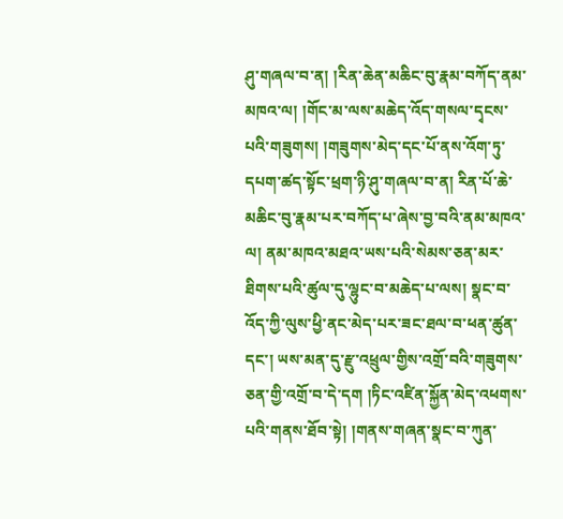ཤུ་གཞལ་བ་ན། །རིན་ཆེན་མཆིང་བུ་རྣམ་བཀོད་ནམ་མཁའ་ལ། །གོང་མ་ལས་མཆེད་འོད་གསལ་དྭངས་པའི་གཟུགས། །གཟུགས་མེད་དང་པོ་ནས་འོག་ཏུ་དཔག་ཚད་སྟོང་ཕྲག་ཉི་ཤུ་གཞལ་བ་ན། རིན་པོ་ཆེ་མཆིང་བུ་རྣམ་པར་བཀོད་པ་ཞེས་བྱ་བའི་ནམ་མཁའ་ལ། ནམ་མཁའ་མཐའ་ཡས་པའི་སེམས་ཅན་མར་ཐིགས་པའི་ཚུལ་དུ་ལྷུང་བ་མཆེད་པ་ལས། སྣང་བ་འོད་ཀྱི་ལུས་ཕྱི་ནང་མེད་པར་ཟང་ཐལ་བ་ཕན་ཚུན་དང་། ཡས་མན་དུ་རྫུ་འཕྲུལ་གྱིས་འགྲོ་བའི་གཟུགས་ཅན་གྱི་འགྲོ་བ་དེ་དག །ཏིང་འཛིན་སྐྱོན་མེད་འཕགས་པའི་གནས་ཐོབ་སྟེ། །གནས་གཞན་སྣང་བ་ཀུན་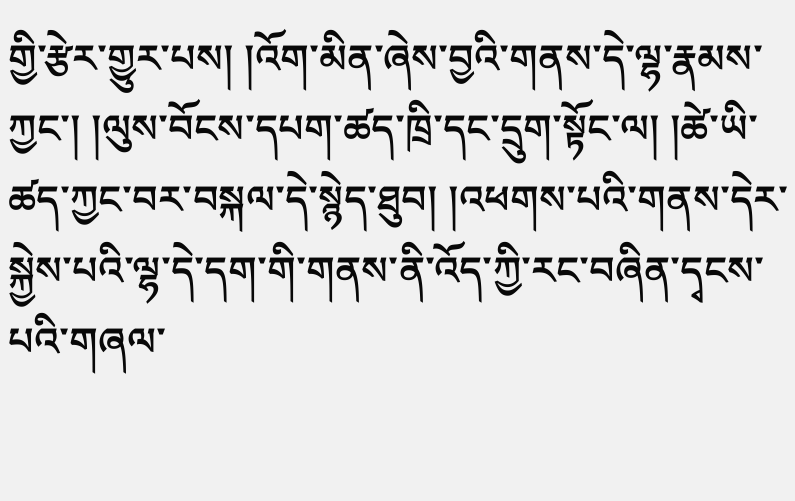གྱི་རྩེར་གྱུར་པས། །འོག་མིན་ཞེས་བྱའི་གནས་དེ་ལྷ་རྣམས་ཀྱང་། །ལུས་བོངས་དཔག་ཚད་ཁྲི་དང་དྲུག་སྟོང་ལ། །ཚེ་ཡི་ཚད་ཀྱང་བར་བསྐལ་དེ་སྙེད་ཐུབ། །འཕགས་པའི་གནས་དེར་སྐྱེས་པའི་ལྷ་དེ་དག་གི་གནས་ནི་འོད་ཀྱི་རང་བཞིན་དྭངས་པའི་གཞལ་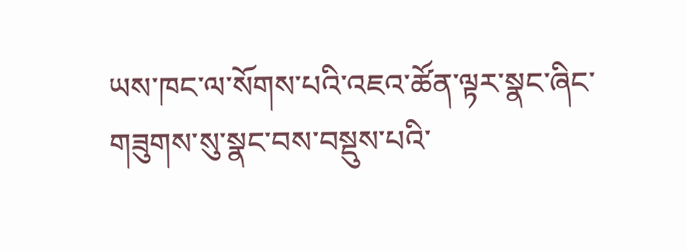ཡས་ཁང་ལ་སོགས་པའི་འཇའ་ཚོན་ལྟར་སྣང་ཞིང་གཟུགས་སུ་སྣང་བས་བསྡུས་པའི་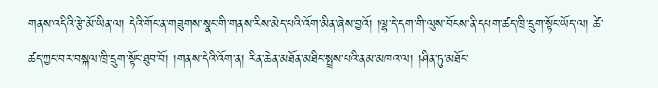གནས་འདིའི་རྩེ་མོ་ཡིན་ལ། དེའི་གོང་ན་གཟུགས་སྣང་གི་གནས་རིས་མེད་པའི་འོག་མིན་ཞེས་བྱའོ། །ལྷ་དེ་དག་གི་ལུས་བོངས་ནི་དཔག་ཚད་ཁྲི་དྲུག་སྟོང་ཡོད་ལ། ཚེ་ཚད་ཀྱང་བར་བསྐལ་ཁྲི་དྲུག་སྟོང་ཐུབ་བོ། །གནས་དེའི་འོག་ན། རིན་ཆེན་མཐོན་མཐིང་སྤྲས་པའི་ནམ་མཁའ་ལ། །ཤིན་ཏུ་མཐོང་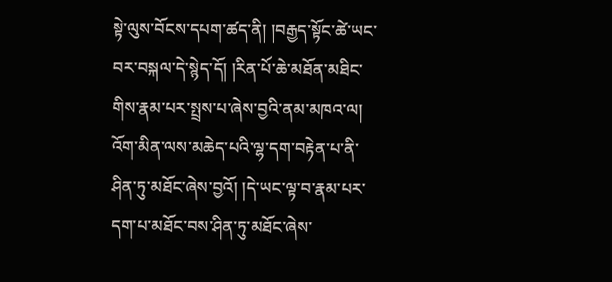སྟེ་ལུས་བོངས་དཔག་ཚད་ནི། །བརྒྱད་སྟོང་ཚེ་ཡང་བར་བསྐལ་དེ་སྙེད་དོ། །རིན་པོ་ཆེ་མཐོན་མཐིང་གིས་རྣམ་པར་སྤྲས་པ་ཞེས་བྱའི་ནམ་མཁའ་ལ། འོག་མིན་ལས་མཆེད་པའི་ལྷ་དག་བརྟེན་པ་ནི་ཤིན་ཏུ་མཐོང་ཞེས་བྱའོ། །དེ་ཡང་ལྟ་བ་རྣམ་པར་དག་པ་མཐོང་བས་ཤིན་ཏུ་མཐོང་ཞེས་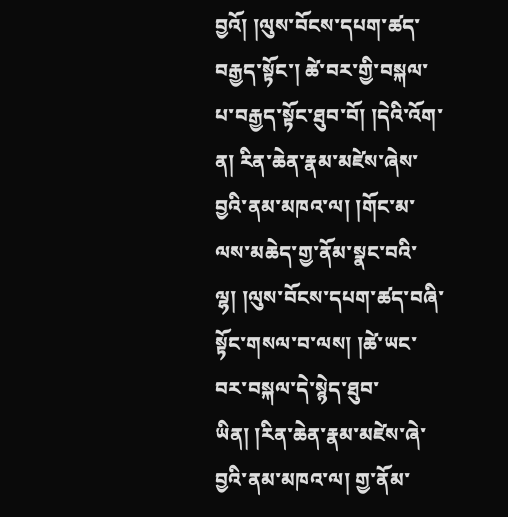བྱའོ། །ལུས་བོངས་དཔག་ཚད་བརྒྱད་སྟོང་། ཚེ་བར་གྱི་བསྐལ་པ་བརྒྱད་སྟོང་ཐུབ་བོ། །དེའི་འོག་ན། རིན་ཆེན་རྣམ་མཛེས་ཞེས་བྱའི་ནམ་མཁའ་ལ། །གོང་མ་ལས་མཆེད་གྱ་ནོམ་སྣང་བའི་ལྷ། །ལུས་བོངས་དཔག་ཚད་བཞི་སྟོང་གསལ་བ་ལས། །ཚེ་ཡང་བར་བསྐལ་དེ་སྙེད་ཐུབ་ཡིན། །རིན་ཆེན་རྣམ་མཛེས་ཞེ་བྱའི་ནམ་མཁའ་ལ། གྱ་ནོམ་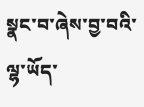སྣང་བ་ཞེས་བྱ་བའི་ལྷ་ཡོད་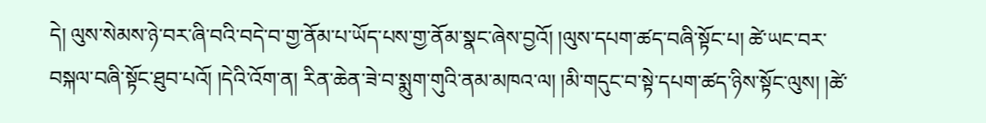དེ། ལུས་སེམས་ཉེ་བར་ཞི་བའི་བདེ་བ་གྱ་ནོམ་པ་ཡོད་པས་གྱ་ནོམ་སྣང་ཞེས་བྱའོ། །ལུས་དཔག་ཚད་བཞི་སྟོང་པ། ཚེ་ཡང་བར་བསྐལ་བཞི་སྟོང་ཐུབ་པའོ། །དེའི་འོག་ན། རིན་ཆེན་ཟེ་བ་སྨུག་གུའི་ནམ་མཁའ་ལ། །མི་གདུང་བ་སྟེ་དཔག་ཚད་ཉིས་སྟོང་ལུས། །ཚེ་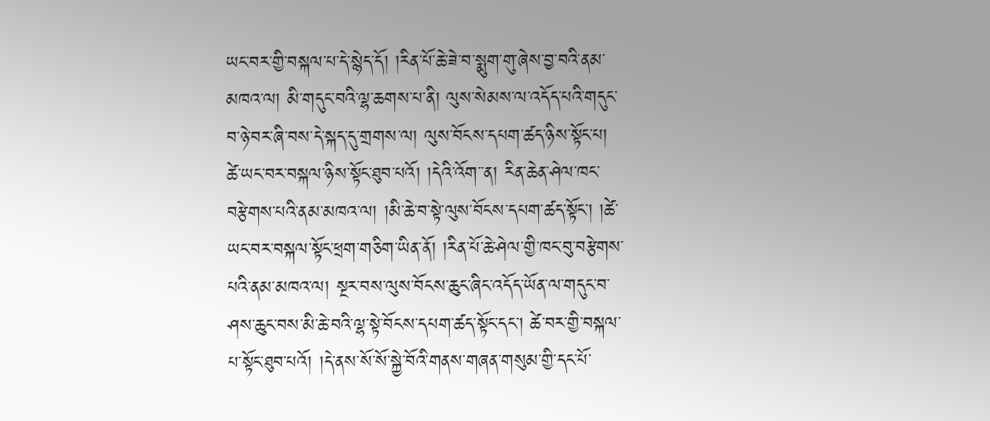ཡང་བར་གྱི་བསྐལ་པ་དེ་སྙེད་དོ། །རིན་པོ་ཆེ་ཟེ་བ་སྨུག་གུ་ཞེས་བྱ་བའི་ནམ་མཁའ་ལ། མི་གདུང་བའི་ལྷ་ཆགས་པ་ནི། ལུས་སེམས་ལ་འདོད་པའི་གདུང་བ་ཉེ་བར་ཞི་བས་དེ་སྐད་དུ་གྲགས་ལ། ལུས་བོངས་དཔག་ཚད་ཉིས་སྟོང་པ། ཚེ་ཡང་བར་བསྐལ་ཉིས་སྟོང་ཐུབ་པའོ། །དེའི་འོག་་ན། རིན་ཆེན་ཤེལ་ཁང་བརྩེགས་པའི་ནམ་མཁའ་ལ། །མི་ཆེ་བ་སྟེ་ལུས་བོངས་དཔག་ཚད་སྟོང་། །ཚེ་ཡང་བར་བསྐལ་སྟོང་ཕྲག་གཅིག་ཡིན་ནོ། །རིན་པོ་ཆེ་ཤེལ་གྱི་ཁང་བུ་བརྩེགས་པའི་ནམ་མཁའ་ལ། སྔར་བས་ལུས་བོངས་ཆུང་ཞིང་འདོད་ཡོན་ལ་གདུང་བ་ཤས་ཆུང་བས་མི་ཆེ་བའི་ལྷ་སྟེ་བོངས་དཔག་ཚད་སྟོང་དང་། ཚེ་བར་གྱི་བསྐལ་པ་སྟོང་ཐུབ་པའོ། །དེ་ནས་སོ་སོ་སྐྱེ་བོའི་གནས་གཞན་གསུམ་གྱི་དང་པོ་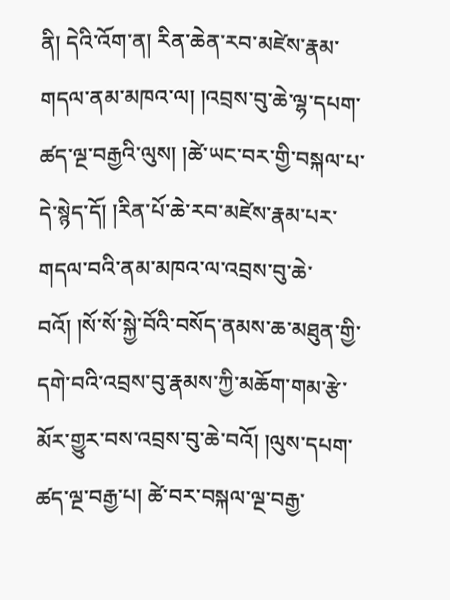ནི། དེའི་འོག་ན། རིན་ཆེན་རབ་མཛེས་རྣམ་གདལ་ནམ་མཁའ་ལ། །འབྲས་བུ་ཆེ་ལྷ་དཔག་ཚད་ལྔ་བརྒྱའི་ལུས། །ཚེ་ཡང་བར་གྱི་བསྐལ་པ་དེ་སྙེད་དོ། །རིན་པོ་ཆེ་རབ་མཛེས་རྣམ་པར་གདལ་བའི་ནམ་མཁའ་ལ་འབྲས་བུ་ཆེ་བའོ། །སོ་སོ་སྐྱེ་བོའི་བསོད་ནམས་ཆ་མཐུན་གྱི་དགེ་བའི་འབྲས་བུ་རྣམས་ཀྱི་མཆོག་གམ་རྩེ་མོར་གྱུར་བས་འབྲས་བུ་ཆེ་བའོ། །ལུས་དཔག་ཚད་ལྔ་བརྒྱ་པ། ཚེ་བར་བསྐལ་ལྔ་བརྒྱ་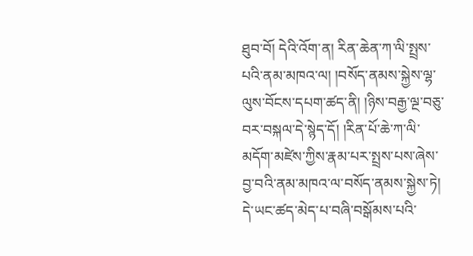ཐུབ་བོ། དེའི་འོག་ན། རིན་ཆེན་ཀ་ལི་སྤྲས་པའི་ནམ་མཁའ་ལ། །བསོད་ནམས་སྐྱེས་ལྷ་ལུས་བོངས་དཔག་ཚད་ནི། །ཉིས་བརྒྱ་ལྔ་བཅུ་བར་བསྐལ་དེ་སྙེད་དོ། །རིན་པོ་ཆེ་ཀ་ལི་མདོག་མཛེས་ཀྱིས་རྣམ་པར་སྤྲས་པས་ཞེས་བྱ་བའི་ནམ་མཁའ་ལ་བསོད་ནམས་སྐྱེས་ཏེ། དེ་ཡང་ཚད་མེད་པ་བཞི་བསྒོམས་པའི་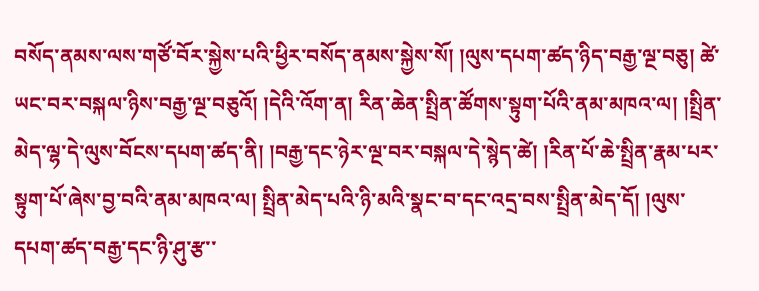བསོད་ནམས་ལས་གཙོ་བོར་སྐྱེས་པའི་ཕྱིར་བསོད་ནམས་སྐྱེས་སོ། །ལུས་དཔག་ཚད་ཉིད་བརྒྱ་ལྔ་བཅུ། ཚེ་ཡང་བར་བསྐལ་ཉིས་བརྒྱ་ལྔ་བཅུའོ། །དེའི་འོག་ན། རིན་ཆེན་སྤྲིན་ཚོགས་སྟུག་པོའི་ནམ་མཁའ་ལ། །སྤྲིན་མེད་ལྷ་དེ་ལུས་བོངས་དཔག་ཚད་ནི། །བརྒྱ་དང་ཉེར་ལྔ་བར་བསྐལ་དེ་སྙེད་ཚེ། །རིན་པོ་ཆེ་སྤྲིན་རྣམ་པར་སྟུག་པོ་ཞེས་བྱ་བའི་ནམ་མཁའ་ལ། སྤྲིན་མེད་པའི་ཉི་མའི་སྣང་བ་དང་འདྲ་བས་སྤྲིན་མེད་དོ། །ལུས་དཔག་ཚད་བརྒྱ་དང་ཉི་ཤུ་རྩ་་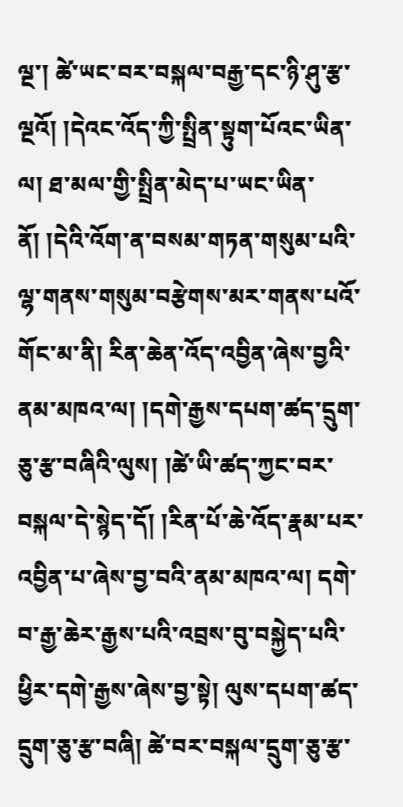ལྔ་། ཚེ་ཡང་བར་བསྐལ་བརྒྱ་དང་ཉི་ཤུ་རྩ་ལྔའོ། །དེའང་འོད་ཀྱི་སྤྲིན་སྟུག་པོའང་ཡིན་ལ། ཐ་མལ་གྱི་སྤྲིན་མེད་པ་ཡང་ཡིན་ནོ། །དེའི་འོག་ན་བསམ་གཏན་གསུམ་པའི་ལྷ་གནས་གསུམ་བརྩེགས་མར་གནས་པའོ་གོང་མ་ནི། རིན་ཆེན་འོད་འབྱིན་ཞེས་བྱའི་ནམ་མཁའ་ལ། །དགེ་རྒྱས་དཔག་ཚད་དྲུག་ཅུ་རྩ་བཞིའི་ལུས། །ཚེ་ཡི་ཚད་ཀྱང་བར་བསྐལ་དེ་སྙེད་དོ། །རིན་པོ་ཆེ་འོད་རྣམ་པར་འབྱིན་པ་ཞེས་བྱ་བའི་ནམ་མཁའ་ལ། དགེ་བ་རྒྱ་ཆེར་རྒྱས་པའི་འབྲས་བུ་བསྐྱེད་པའི་ཕྱིར་དགེ་རྒྱས་ཞེས་བྱ་སྟེ། ལུས་དཔག་ཚད་དྲུག་ཅུ་རྩ་བཞི། ཚེ་བར་བསྐལ་དྲུག་ཅུ་རྩ་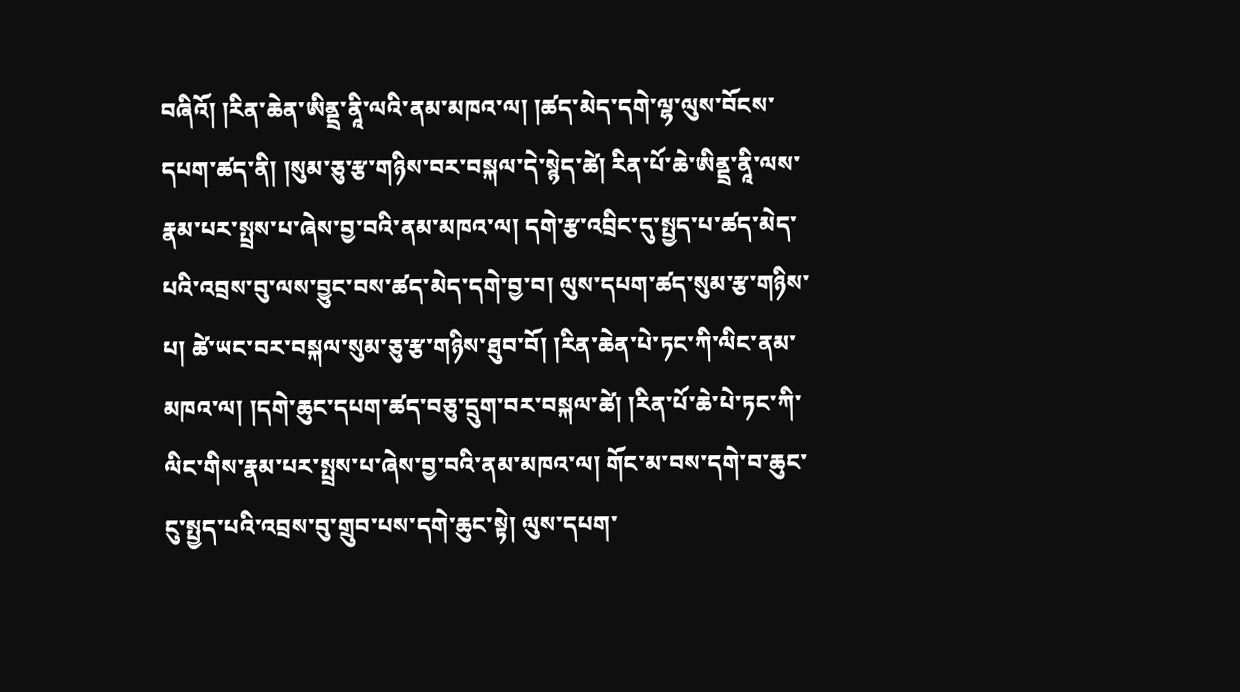བཞིའོ། །རིན་ཆེན་ཨིནྡྲ་ནཱི་ལའི་ནམ་མཁའ་ལ། །ཚད་མེད་དགེ་ལྷ་ལུས་བོངས་དཔག་ཚད་ནི། །སུམ་ཅུ་རྩ་གཉིས་བར་བསྐལ་དེ་སྙེད་ཚེ། རིན་པོ་ཆེ་ཨིནྡྲ་ནཱི་ལས་རྣམ་པར་སྤྲས་པ་ཞེས་བྱ་བའི་ནམ་མཁའ་ལ། དགེ་རྩ་འབྲིང་དུ་སྤྱད་པ་ཚད་མེད་པའི་འབྲས་བུ་ལས་བྱུང་བས་ཚད་མེད་དགེ་བྱ་བ། ལུས་དཔག་ཚད་སུམ་རྩ་གཉིས་པ། ཚེ་ཡང་བར་བསྐལ་སུམ་ཅུ་རྩ་གཉིས་ཐུབ་བོ། །རིན་ཆེན་པེ་ཏང་ཀི་ལིང་ནམ་མཁའ་ལ། །དགེ་ཆུང་དཔག་ཚད་བཅུ་དྲུག་བར་བསྐལ་ཚེ། །རིན་པོ་ཆེ་པེ་ཏང་ཀི་ལིང་གིས་རྣམ་པར་སྤྲས་པ་ཞེས་བྱ་བའི་ནམ་མཁའ་ལ། གོང་མ་བས་དགེ་བ་ཆུང་ངུ་སྤྱད་པའི་འབྲས་བུ་གྲུབ་པས་དགེ་ཆུང་སྟེ། ལུས་དཔག་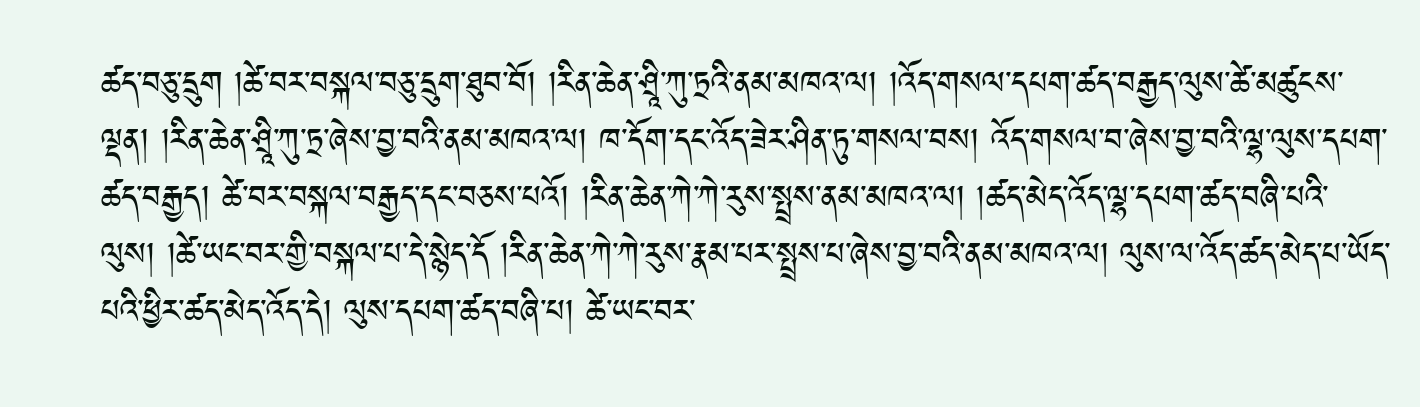ཚད་བཅུ་དྲུག །ཚེ་བར་བསྐལ་བཅུ་དྲུག་ཐུབ་བོ། །རིན་ཆེན་ཤྲཱི་ཀུ་ཏྲའི་ནམ་མཁའ་ལ། །འོད་གསལ་དཔག་ཚད་བརྒྱད་ལུས་ཚེ་མཚུངས་ལྡན། །རིན་ཆེན་ཤྲཱི་ཀུ་ཏྲ་ཞེས་བྱ་བའི་ནམ་མཁའ་ལ། ཁ་དོག་དང་འོད་ཟེར་ཤིན་ཏུ་གསལ་བས། འོད་གསལ་བ་ཞེས་བྱ་བའི་ལྷ་ལུས་དཔག་ཚད་བརྒྱད། ཚེ་བར་བསྐལ་བརྒྱད་དང་བཅས་པའོ། །རིན་ཆེན་ཀེ་ཀེ་རུས་སྤྲས་ནམ་མཁའ་ལ། །ཚད་མེད་འོད་ལྷ་དཔག་ཚད་བཞི་པའི་ལུས། །ཚེ་ཡང་བར་གྱི་བསྐལ་པ་དེ་སྙེད་དོ །རིན་ཆེན་ཀེ་ཀེ་རུས་རྣམ་པར་སྤྲས་པ་ཞེས་བྱ་བའི་ནམ་མཁའ་ལ། ལུས་ལ་འོད་ཚད་མེད་པ་ཡོད་པའི་ཕྱིར་ཚད་མེད་འོད་དེ། ལུས་དཔག་ཚད་བཞི་པ། ཚེ་ཡང་བར་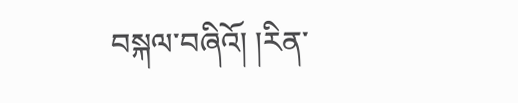བསྐལ་བཞིའོ། །རིན་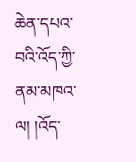ཆེན་དཔའ་བའི་འོད་ཀྱི་ནམ་མཁའ་ལ། །འོད་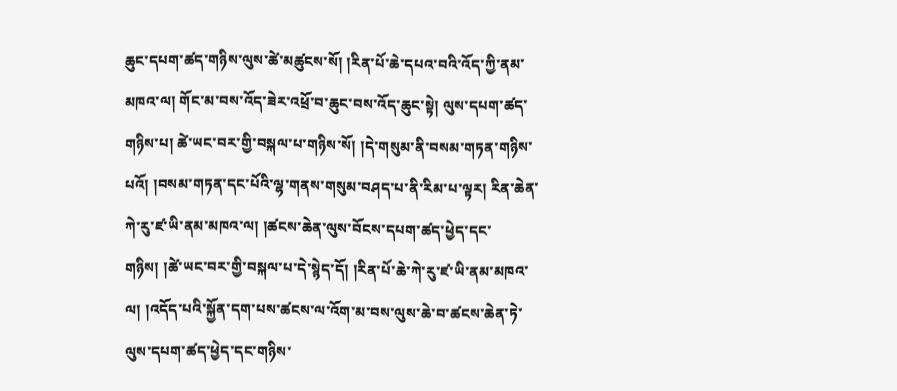ཆུང་དཔག་ཚད་གཉིས་ལུས་ཚེ་མཚུངས་སོ། །རིན་པོ་ཆེ་དཔའ་བའི་འོད་ཀྱི་ནམ་མཁའ་ལ། གོང་མ་བས་འོད་ཟེར་འཕྲོ་བ་ཆུང་བས་འོད་ཆུང་སྟེ། ལུས་དཔག་ཚད་གཉིས་པ། ཚེ་ཡང་བར་གྱི་བསྐལ་པ་གཉིས་སོ། །དེ་གསུམ་ནི་བསམ་གཏན་གཉིས་པའོ། །བསམ་གཏན་དང་པོའི་ལྷ་གནས་གསུམ་བཤད་པ་ནི་རིམ་པ་ལྟར། རིན་ཆེན་ཀེ་རུ་ཛ་ཡི་ནམ་མཁའ་ལ། །ཚངས་ཆེན་ལུས་བོངས་དཔག་ཚད་ཕྱེད་དང་གཉིས། །ཚེ་ཡང་བར་གྱི་བསྐལ་པ་དེ་སྙེད་དོ། །རིན་པོ་ཆེ་ཀེ་རུ་ཛ་ཡི་ནམ་མཁའ་ལ། །འདོད་པའི་སྐྱོན་དག་པས་ཚངས་ལ་འོག་མ་བས་ལུས་ཆེ་བ་ཚངས་ཆེན་ཏེ་ལུས་དཔག་ཚད་ཕྱེད་དང་གཉིས་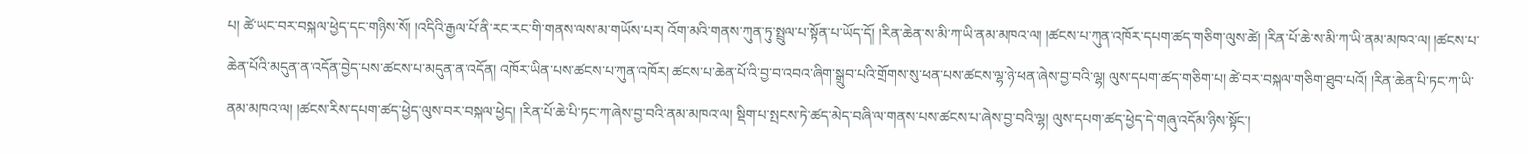པ། ཚེ་ཡང་བར་བསྐལ་ཕྱེད་དང་གཉིས་སོ། །འདིའི་རྒྱལ་པོ་ནི་རང་རང་གི་གནས་ལས་མ་གཡོས་པར། འོག་མའི་གནས་ཀུན་ཏུ་སྤྲུལ་པ་སྟོན་པ་ཡོད་དོ། །རིན་ཆེན་ས་མི་ཀ་ཡི་ནམ་མཁའ་ལ། །ཚངས་པ་ཀུན་འཁོར་དཔག་ཚད་གཅིག་ལུས་ཚེ། །རིན་པོ་ཆེ་ས་མི་ཀ་ཡི་ནམ་མཁའ་ལ། །ཚངས་པ་ཆེན་པོའི་མདུན་ན་འདོན་བྱེད་པས་ཚངས་པ་མདུན་ན་འདོན། འཁོར་ཡིན་པས་ཚངས་པ་ཀུན་འཁོར། ཚངས་པ་ཆེན་པོ་འི་བྱ་བ་འབའ་ཞིག་སྒྲུབ་པའི་གྲོགས་སུ་ཕན་པས་ཚངས་ལྷ་ཉེ་ཕན་ཞེས་བྱ་བའི་ལྷ། ལུས་དཔག་ཚད་གཅིག་པ། ཚེ་བར་བསྐལ་གཅིག་ཐུབ་པའོ། །རིན་ཆེན་པི་ཏང་ཀ་ཡི་ནམ་མཁའ་ལ། །ཚངས་རིས་དཔག་ཚད་ཕྱེད་ལུས་བར་བསྐལ་ཕྱེད། །རིན་པོ་ཆེ་པི་ཏང་ཀ་ཞེས་བྱ་བའི་ནམ་མཁའ་ལ། སྡིག་པ་སྤངས་ཏེ་ཚད་མེད་བཞི་ལ་གནས་པས་ཚངས་པ་ཞེས་བྱ་བའི་ལྷ། ལུས་དཔག་ཚད་ཕྱེད་དེ་གཞུ་འདོམ་ཉིས་སྟོང་།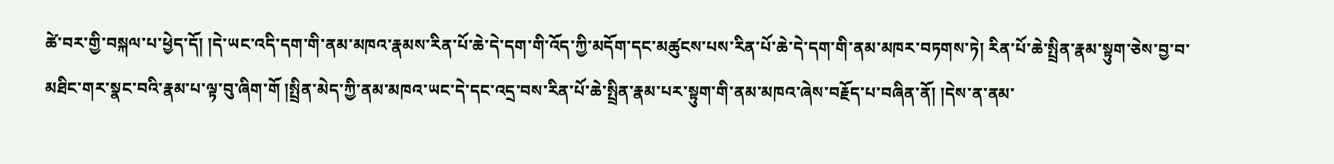ཚེ་བར་གྱི་བསྐལ་པ་ཕྱེད་དོ། །དེ་ཡང་འདི་དག་གི་ནམ་མཁའ་རྣམས་རིན་པོ་ཆེ་དེ་དག་གི་འོད་ཀྱི་མདོག་དང་མཚུངས་པས་རིན་པོ་ཆེ་དེ་དག་གི་ནམ་མཁར་བཏགས་ཏེ། རིན་པོ་ཆེ་སྤྲིན་རྣམ་སྟུག་ཅེས་བྱ་བ་མཐིང་གར་སྣང་བའི་རྣམ་པ་ལྟ་བུ་ཞིག་གོ །སྤྲིན་མེད་ཀྱི་ནམ་མཁའ་ཡང་དེ་དང་འདྲ་བས་རིན་པོ་ཆེ་སྤྲིན་རྣམ་པར་སྟུག་གི་ནམ་མཁའ་ཞེས་བརྗོད་པ་བཞིན་ནོ། །དེས་ན་ནམ་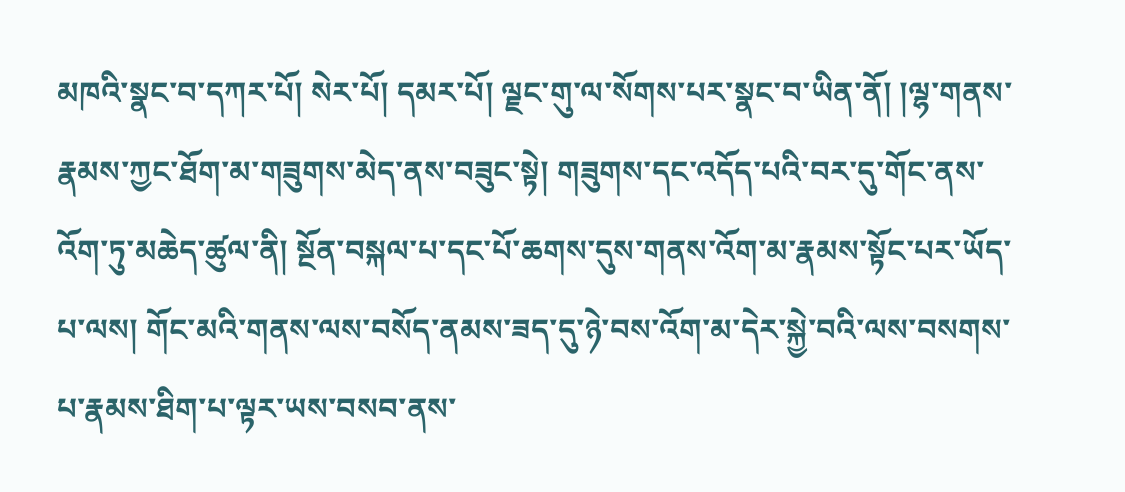མཁའི་སྣང་བ་དཀར་པོ། སེར་པོ། དམར་པོ། ལྗང་གུ་ལ་སོགས་པར་སྣང་བ་ཡིན་ནོ། །ལྷ་གནས་རྣམས་ཀྱང་ཐོག་མ་གཟུགས་མེད་ནས་བཟུང་སྟེ། གཟུགས་དང་འདོད་པའི་བར་དུ་གོང་ནས་འོག་ཏུ་མཆེད་ཚུལ་ནི། སྔོན་བསྐལ་པ་དང་པོ་ཆགས་དུས་གནས་འོག་མ་རྣམས་སྟོང་པར་ཡོད་པ་ལས། གོང་མའི་གནས་ལས་བསོད་ནམས་ཟད་དུ་ཉེ་བས་འོག་མ་དེར་སྐྱེ་བའི་ལས་བསགས་པ་རྣམས་ཐིག་པ་ལྟར་ཡས་བསབ་ནས་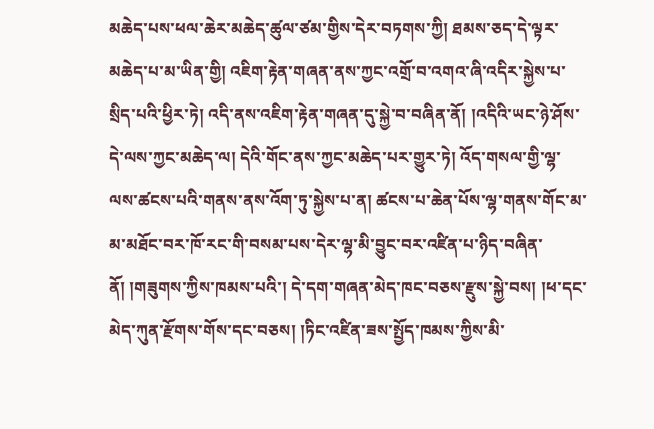མཆེད་པས་ཕལ་ཆེར་མཆེད་ཚུལ་ཙམ་གྱིས་དེར་བཏགས་ཀྱི། ཐམས་ཅད་དེ་ལྟར་མཆེད་པ་མ་ཡིན་གྱི། འཇིག་རྟེན་གཞན་ནས་ཀྱང་འགྲོ་བ་འགའ་ཞི་འདིར་སྐྱེས་པ་སྲིད་པའི་ཕྱིར་ཏེ། འདི་ནས་འཇིག་རྟེན་གཞན་དུ་སྐྱེ་བ་བཞིན་ནོ། །འདིའི་ཡང་ཉེ་ཤོས་དེ་ལས་ཀྱང་མཆེད་ལ། དེའི་གོང་ནས་ཀྱང་མཆེད་པར་གྱུར་ཏེ། འོད་གསལ་གྱི་ལྷ་ལས་ཚངས་པའི་གནས་ནས་འོག་ཏུ་སྐྱེས་པ་ན། ཚངས་པ་ཆེན་པོས་ལྷ་གནས་གོང་མ་མ་མཐོང་བར་ཁོ་རང་གི་བསམ་པས་དེར་ལྷ་མི་བྱུང་བར་འཛིན་པ་ཉིད་བཞིན་ནོ། །གཟུགས་ཀྱིས་ཁམས་པའི་། དེ་དག་གཞན་མེད་ཁང་བཅས་རྫུས་སྐྱེ་བས། །ཕ་དང་མེད་ཀུན་རྫོགས་གོས་དང་བཅས། །ཏིང་འཛིན་ཟས་སྤྱོད་ཁམས་ཀྱིས་མི་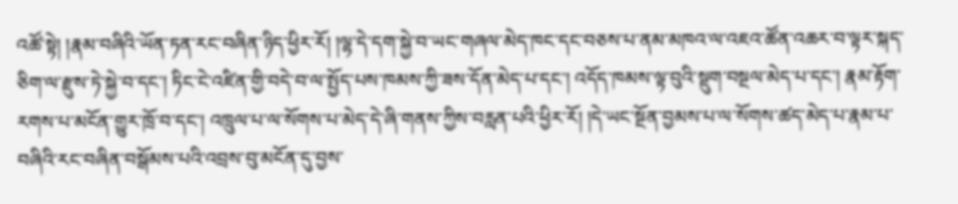འཚོ་སྟེ། །རྣམ་བཞིའི་ཡོན་ཏན་རང་བཞིན་ཉིད་ཕྱིར་རོ། །ལྷ་དེ་དག་སྐྱེ་བ་ཡང་གཞལ་མེད་ཁང་དང་བཅས་པ་ནམ་མཁའ་ལ་འཇའ་ཚོན་འཆར་བ་ལྟར་སྐད་ཅིག་ལ་རྫུས་ཏེ་སྐྱེ་བ་དང་། ཏིང་ངེ་འཛིན་གྱི་བདེ་བ་ལ་སྤྱོད་པས་ཁམས་ཀྱི་ཟས་དོན་མེད་པ་དང་། འདོད་ཁམས་ལྟ་བུའི་སྡུག་བསྔལ་མེད་པ་དང་། རྣམ་རྟོག་རགས་པ་མངོན་གྱུར་ཁྲོ་བ་དང་། འཁྲུལ་པ་ལ་སོགས་པ་མེད་དེ་ཞི་གནས་ཀྱིས་བརླན་པའི་ཕྱིར་རོ། །དེ་ཡང་སྔོན་བྱམས་པ་ལ་སོགས་ཚད་མེད་པ་རྣམ་པ་བཞིའི་རང་བཞིན་བསྒོམས་པའི་འབྲས་བུ་མངོན་དུ་བྱས་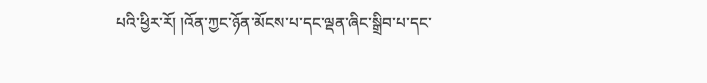པའི་ཕྱིར་རོ། །འོན་ཀྱང་ཉོན་མོངས་པ་དང་ལྡན་ཞིང་སྒྲིབ་པ་དང་